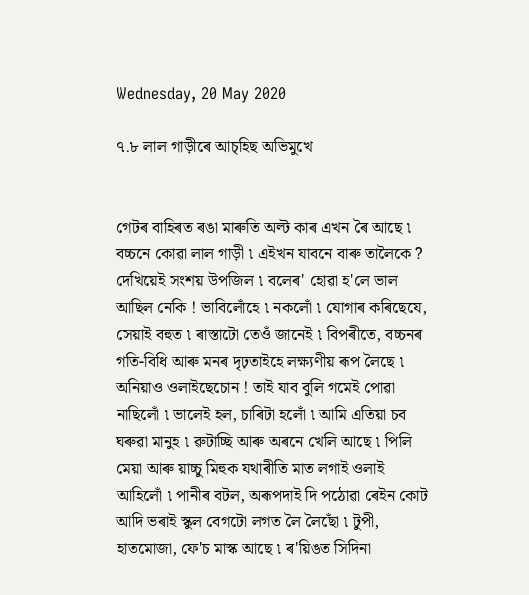Wednesday, 20 May 2020

৭.৮ লাল গাড়ীৰে আচ্‌হিছ অভিমুখে


গেটৰ বাহিৰত ৰঙা মাৰুতি অল্ট কাৰ এখন ৰৈ আছে ৷ বচ্চনে কোৱা লাল গাড়ী ৷ এইখন যাবনে বাৰু তালৈকে ? দেখিয়েই সংশয় উপজিল ৷ বলেৰ' হোৱা হ'লে ভাল আছিল নেকি ! ভাবিলোঁহে ৷ নকলোঁ ৷ যোগাৰ কৰিছেযে, সেয়াই বহুত ৷ ৰাস্তাটো তেওঁ জানেই ৷ বিপৰীতে, বচ্চনৰ গতি-বিধি আৰু মনৰ দৃঢ়তাইহে লক্ষ্যণীয় ৰূপ লৈছে ৷
অনিয়াও ওলাইছেচোন ! তাই যাব বুলি গমেই পোৱা নাছিলোঁ ৷ ভালেই হল, চাৰিটা হলোঁ ৷ আমি এতিয়া চব ঘৰুৱা মানুহ ৷ ৱুটাচ্ছি আৰু অৰনে খেলি আছে ৷ পিলি মেয়া আৰু য়াচ্চু মিহুক যথাৰীতি মাত লগাই ওলাই আহিলোঁ ৷ পানীৰ বটল, অৰূপদাই দি পঠোৱা ৰেইন কোট আদি ভৰাই স্কুল বেগটো লগত লৈ লৈছোঁ ৷ টুপী, হাতমোজা, ফে'চ মাস্ক আছে ৷ ৰ'য়িঙত সিদিনা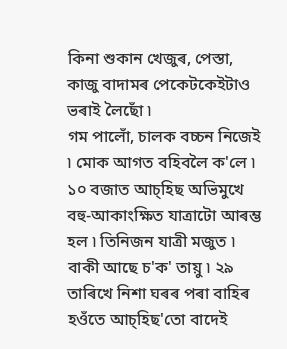কিনা শুকান খেজুৰ, পেস্তা, কাজু বাদামৰ পেকেটকেইটাও ভৰাই লৈছোঁ ৷
গম পালোঁ, চালক বচ্চন নিজেই ৷ মোক আগত বহিবলৈ ক'লে ৷ ১০ বজাত আচ্‌হিছ অভিমুখে বহু-আকাংক্ষিত যাত্ৰাটো আৰম্ভ হল ৷ তিনিজন যাত্ৰী মজুত ৷ বাকী আছে চ'ক' তায়ু ৷ ২৯ তাৰিখে নিশা ঘৰৰ পৰা বাহিৰ হওঁতে আচ্‌হিছ'তো বাদেই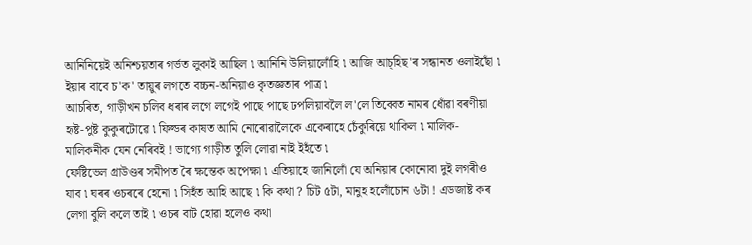আনিনিয়েই অনিশ্চয়তাৰ গৰ্ভত লুকাই আছিল ৷ আনিনি উলিয়ালোঁহি ৷ আজি আচ্‌হিছ'ৰ সন্ধানত ওলাইছোঁ ৷ ইয়াৰ বাবে চ'ক' তায়ুৰ লগতে বচ্চন-অনিয়াও কৃতজ্ঞতাৰ পাত্ৰ ৷
আচৰিত, গাড়ীখন চলিব ধৰাৰ লগে লগেই পাছে পাছে ঢপলিয়াবলৈ ল'লে তিব্বেত নামৰ ধোঁৱা বৰণীয়া হৃষ্ট-পুষ্ট কুকুৰটোৱে ৷ ফিল্ডৰ কাষত আমি নোৰোৱালৈকে একেৰাহে চেঁকুৰিয়ে থাকিল ৷ মালিক-মালিকনীক যেন নেৰিবই ! ভাগ্যে গাড়ীত তুলি লোৱা নাই ইহঁতে ৷
ফেষ্টিভেল গ্ৰাউণ্ডৰ সমীপত ৰৈ ক্ষন্তেক অপেক্ষা ৷ এতিয়াহে জানিলোঁ যে অনিয়াৰ কোনোবা দুই লগৰীও যাব ৷ ঘৰৰ ওচৰৰে হেনো ৷ সিহঁত আহি আছে ৷ কি কথা ? চিট ৫টা, মানুহ হলোঁচোন ৬টা ! এডজাষ্ট কৰ লেগা বুলি কলে তাই ৷ ওচৰ বাট হোৱা হলেও কথা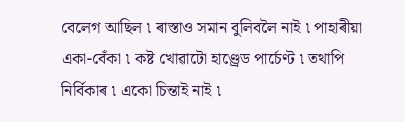বেলেগ আছিল ৷ ৰাস্তাও সমান বুলিবলৈ নাই ৷ পাহাৰীয়া একা-বেঁকা ৷ কষ্ট খোৱাটো হাণ্ড্ৰেড পাৰ্চেণ্ট ৷ তথাপি নিৰ্বিকাৰ ৷ একো চিন্তাই নাই ৷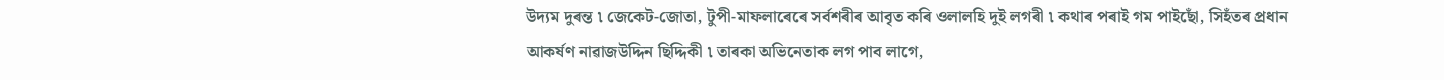উদ্যম দুৰন্ত ৷ জেকেট-জোতা, টুপী-মাফলাৰেৰে সৰ্বশৰীৰ আবৃত কৰি ওলালহি দুই লগৰী ৷ কথাৰ পৰাই গম পাইছোঁ, সিহঁতৰ প্ৰধান আকৰ্ষণ নাৱাজউদ্দিন ছিদ্দিকী ৷ তাৰকা অভিনেতাক লগ পাব লাগে,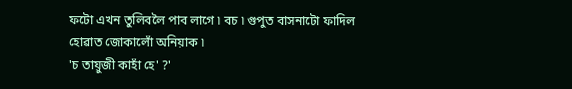ফটো এখন তুলিবলৈ পাব লাগে ৷ বচ ৷ গুপুত বাসনাটো ফাদিল হোৱাত জোকালোঁ অনিয়াক ৷
'চ তায়ুজী কাহাঁ হে' ?'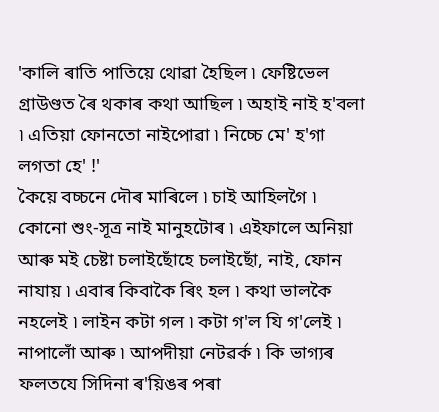'কালি ৰাতি পাতিয়ে থোৱা হৈছিল ৷ ফেষ্টিভেল গ্ৰাউণ্ডত ৰৈ থকাৰ কথা আছিল ৷ অহাই নাই হ'বলা ৷ এতিয়া ফোনতো নাইপোৱা ৷ নিচ্চে মে' হ'গা লগতা হে' !'
কৈয়ে বচ্চনে দৌৰ মাৰিলে ৷ চাই আহিলগৈ ৷ কোনো শুং-সূত্ৰ নাই মানুহটোৰ ৷ এইফালে অনিয়া আৰু মই চেষ্টা চলাইছোঁহে চলাইছোঁ, নাই, ফোন নাযায় ৷ এবাৰ কিবাকৈ ৰিং হল ৷ কথা ভালকৈ নহলেই ৷ লাইন কটা গল ৷ কটা গ'ল যি গ'লেই ৷ নাপালোঁ আৰু ৷ আপদীয়া নেটৱৰ্ক ৷ কি ভাগ্যৰ ফলতযে সিদিনা ৰ'য়িঙৰ পৰা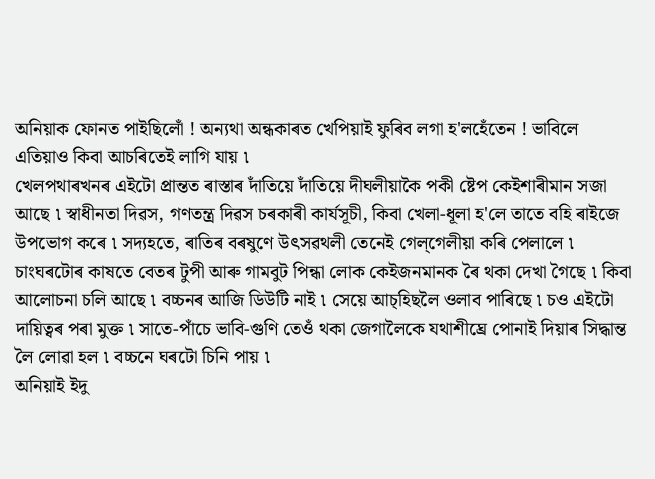অনিয়াক ফোনত পাইছিলোঁ ! অন্যথা অন্ধকাৰত খেপিয়াই ফুৰিব লগা হ'লহেঁতেন ! ভাবিলে এতিয়াও কিবা আচৰিতেই লাগি যায় ৷
খেলপথাৰখনৰ এইটো প্ৰান্তত ৰাস্তাৰ দাঁতিয়ে দাঁতিয়ে দীঘলীয়াকৈ পকী ষ্টেপ কেইশাৰীমান সজা আছে ৷ স্বাধীনতা দিৱস, গণতন্ত্ৰ দিৱস চৰকাৰী কাৰ্যসূচী, কিবা খেলা-ধূলা হ'লে তাতে বহি ৰাইজে উপভোগ কৰে ৷ সদ্যহতে, ৰাতিৰ বৰষুণে উৎসৱথলী তেনেই গেল্‌গেলীয়া কৰি পেলালে ৷ চাংঘৰটোৰ কাষতে বেতৰ টুপী আৰু গামবুট পিন্ধা লোক কেইজনমানক ৰৈ থকা দেখা গৈছে ৷ কিবা আলোচনা চলি আছে ৷ বচ্চনৰ আজি ডিউটি নাই ৷ সেয়ে আচ্‌হিছলৈ ওলাব পাৰিছে ৷ চও এইটো দায়িত্বৰ পৰা মুক্ত ৷ সাতে-পাঁচে ভাবি-গুণি তেওঁ থকা জেগালৈকে যথাশীঘ্ৰে পোনাই দিয়াৰ সিদ্ধান্ত লৈ লোৱা হল ৷ বচ্চনে ঘৰটো চিনি পায় ৷
অনিয়াই ইদু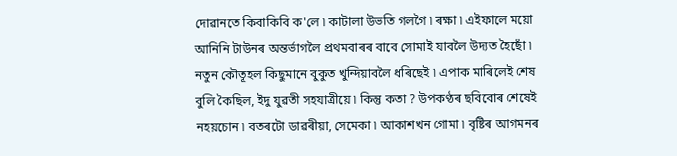দোৱানতে কিবাকিবি ক'লে ৷ কাটালা উভতি গলগৈ ৷ ৰক্ষা ৷ এইফালে ময়ো আনিনি টাউনৰ অন্তৰ্ভাগলৈ প্ৰথমবাৰৰ বাবে সোমাই যাবলৈ উদ্যত হৈছোঁ ৷ নতুন কৌতূহল কিছুমানে বুকুত খুন্দিয়াবলৈ ধৰিছেই ৷ এপাক মাৰিলেই শেষ বুলি কৈছিল, ইদু যুৱতী সহযাত্ৰীয়ে ৷ কিন্তু কতা ? উপকণ্ঠৰ ছবিবোৰ শেষেই নহয়চোন ৷ বতৰটো ডাৱৰীয়া, সেমেকা ৷ আকাশখন গোমা ৷ বৃষ্টিৰ আগমনৰ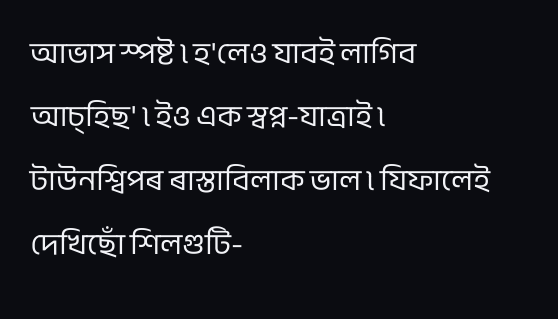আভাস স্পষ্ট ৷ হ'লেও যাবই লাগিব আচ্‌হিছ' ৷ ইও এক স্বপ্ন-যাত্ৰাই ৷
টাউনশ্বিপৰ ৰাস্তাবিলাক ভাল ৷ যিফালেই দেখিছোঁ শিলগুটি-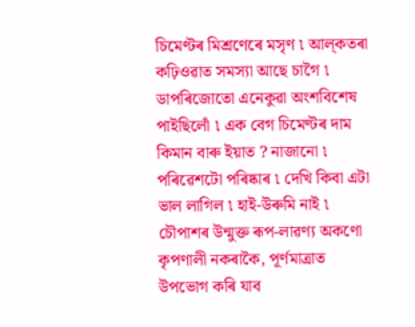চিমেণ্টৰ মিশ্ৰণেৰে মসৃণ ৷ আল্‌কতৰা কঢ়িওৱাত সমস্যা আছে চাগৈ ৷ ডাপৰিজোতো এনেকুৱা অংশবিশেষ পাইছিলোঁ ৷ এক বেগ চিমেণ্টৰ দাম কিমান বাৰু ইয়াত ? নাজানো ৷ পৰিৱেশটো পৰিষ্কাৰ ৷ দেখি কিবা এটা ভাল লাগিল ৷ হাই-উৰুমি নাই ৷ চৌপাশৰ উন্মুক্ত ৰূপ-লাৱণ্য অকণো কৃপণালী নকৰাকৈ, পূৰ্ণমাত্ৰাত উপভোগ কৰি যাব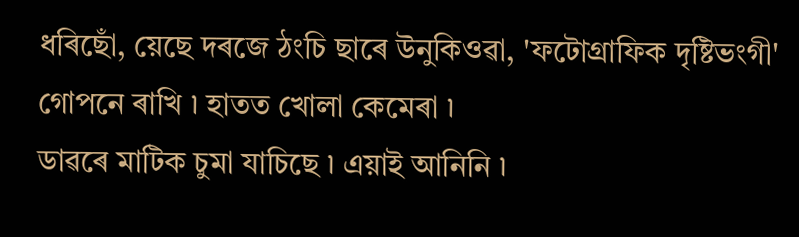ধৰিছোঁ, য়েছে দৰজে ঠংচি ছাৰে উনুকিওৱা, 'ফটোগ্ৰাফিক দৃষ্টিভংগী' গোপনে ৰাখি ৷ হাতত খোলা কেমেৰা ৷
ডাৱৰে মাটিক চুমা যাচিছে ৷ এয়াই আনিনি ৷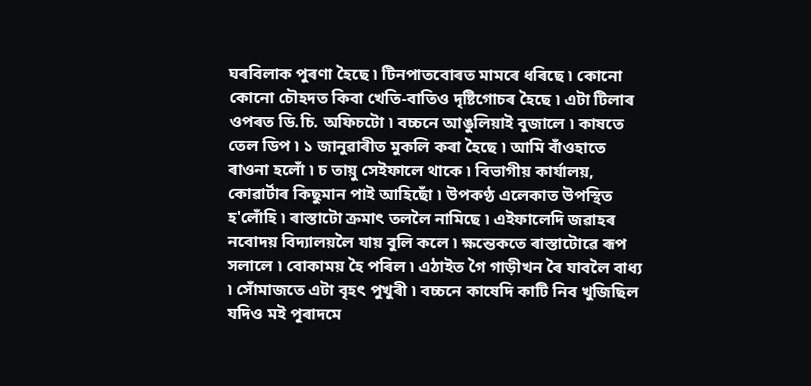ঘৰবিলাক পুৰণা হৈছে ৷ টিনপাতবোৰত মামৰে ধৰিছে ৷ কোনো কোনো চৌহদত কিবা খেতি-বাতিও দৃষ্টিগোচৰ হৈছে ৷ এটা টিলাৰ ওপৰত ডি.চি. অফিচটো ৷ বচ্চনে আঙুলিয়াই বুজালে ৷ কাষতে তেল ডিপ ৷ ১ জানুৱাৰীত মুকলি কৰা হৈছে ৷ আমি বাঁওহাতে ৰাওনা হলোঁ ৷ চ তায়ু সেইফালে থাকে ৷ বিভাগীয় কাৰ্যালয়, কোৱাৰ্টাৰ কিছুমান পাই আহিছোঁ ৷ উপকণ্ঠ এলেকাত উপস্থিত হ'লোঁহি ৷ ৰাস্তাটো ক্ৰমাৎ তললৈ নামিছে ৷ এইফালেদি জৱাহৰ নবোদয় বিদ্যালয়লৈ যায় বুলি কলে ৷ ক্ষন্তেকতে ৰাস্তাটোৱে ৰূপ সলালে ৷ বোকাময় হৈ পৰিল ৷ এঠাইত গৈ গাড়ীখন ৰৈ যাবলৈ বাধ্য ৷ সোঁমাজতে এটা বৃহৎ পুখুৰী ৷ বচ্চনে কাষেদি কাটি নিব খুজিছিল যদিও মই পূৰাদমে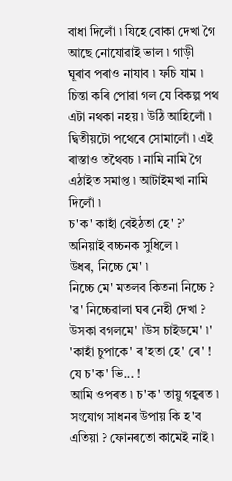বাধা দিলোঁ ৷ যিহে বোকা দেখা গৈ আছে নোযোৱাই ভাল ৷ গাড়ী ঘূৰাব পৰাও নাযাব ৷ ফচি যাম ৷ চিন্তা কৰি পোৱা গল যে বিকল্প পথ এটা নথকা নহয় ৷ উঠি আহিলোঁ ৷ দ্বিতীয়টো পথেৰে সোমালোঁ ৷ এই ৰাস্তাও তথৈবচ ৷ নামি নামি গৈ এঠাইত সমাপ্ত ৷ আটাইমখা নামি দিলোঁ ৷
চ'ক' কাহাঁ বেইঠতা হে' ?’ অনিয়াই বচ্চনক সুধিলে ৷
উধৰ, নিচ্চে মে' ৷
নিচ্চে মে' মতলব কিতনা নিচ্চে ?
'ৱ' নিচ্চেৱালা ঘৰ নেহী দেখা ? উসকা বগলমে' ৷উস চাইডমে' ৷'
'কাহাঁ চুপাকে' ৰ'হতা হে' ৰে' ! যে চ'ক' ভি... !
আমি ওপৰত ৷ চ'ক' তায়ু গহ্বৰত ৷ সংযোগ সাধনৰ উপায় কি হ'ব এতিয়া ? ফোনৰতো কামেই নাই ৷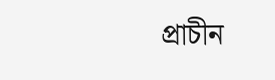প্ৰাচীন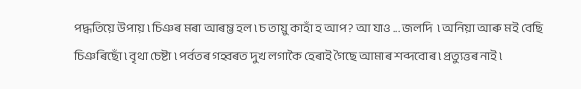পদ্ধতিয়ে উপায় ৷ চিঞৰ মৰা আৰম্ভ হল ৷ চ তায়ু কাহাঁ হ আপ ? আ যাও ... জলদি  ৷ অনিয়া আৰু মই বেছি চিঞৰিছোঁ ৷ বৃথা চেষ্টা ৷ পৰ্বতৰ গহ্বৰত দুখ লগাকৈ হেৰাই গৈছে আমাৰ শব্দবোৰ ৷ প্ৰত্যুত্তৰ নাই ৷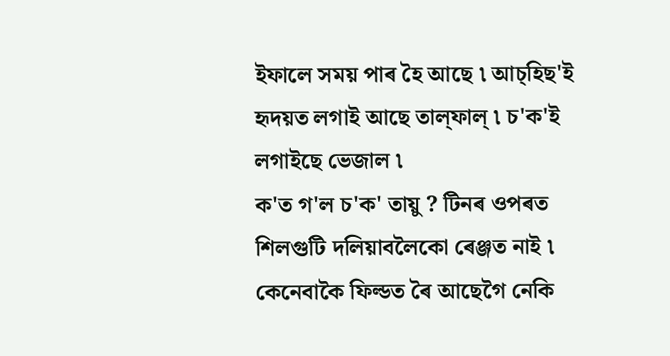ইফালে সময় পাৰ হৈ আছে ৷ আচ্‌হিছ'ই হৃদয়ত লগাই আছে তাল্‌ফাল্‌ ৷ চ'ক'ই লগাইছে ভেজাল ৷
ক'ত গ'ল চ'ক' তায়ু ? টিনৰ ওপৰত শিলগুটি দলিয়াবলৈকো ৰেঞ্জত নাই ৷ কেনেবাকৈ ফিল্ডত ৰৈ আছেগৈ নেকি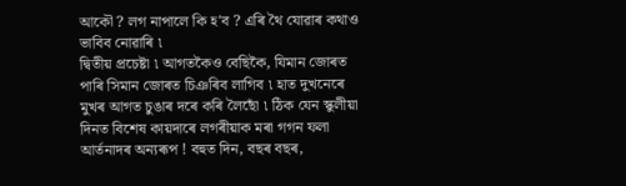আকৌ ? লগ নাপালে কি হ'ব ? এৰি থৈ যোৱাৰ কথাও ভাবিব নোৱাৰি ৷
দ্বিতীয় প্ৰচেষ্টা ৷ আগতকৈও বেছিকৈ, যিমান জোৰত পাৰি সিমান জোৰত চিঞৰিব লাগিব ৷ হাত দুখনেৰে মুখৰ আগত চুঙাৰ দৰে কৰি লৈছোঁ ৷ ঠিক যেন স্কুলীয়া দিনত বিশেষ কায়দাৰে লগৰীয়াক মৰা গগন ফলা আৰ্তনাদৰ অন্যৰূপ ! বহুত দিন, বছৰ বছৰ,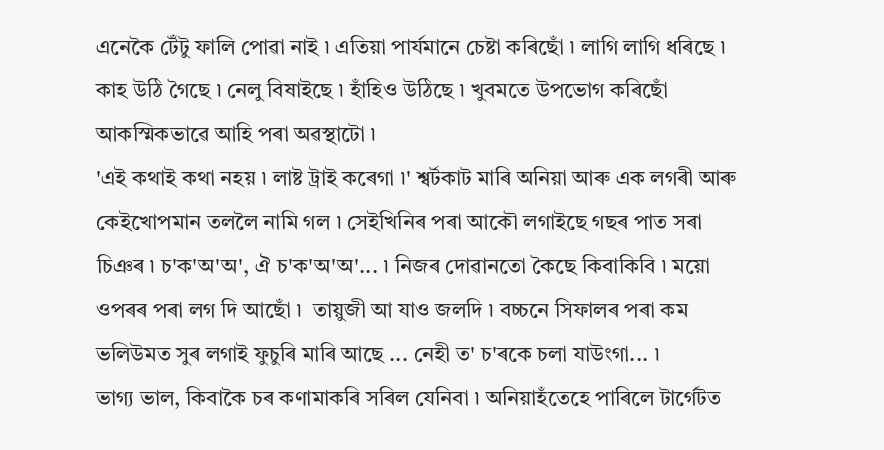এনেকৈ টেঁটু ফালি পোৱা নাই ৷ এতিয়া পাৰ্যমানে চেষ্টা কৰিছোঁ ৷ লাগি লাগি ধৰিছে ৷ কাহ উঠি গৈছে ৷ নেলু বিষাইছে ৷ হাঁহিও উঠিছে ৷ খুবমতে উপভোগ কৰিছোঁ আকস্মিকভাৱে আহি পৰা অৱস্থাটো ৷
'এই কথাই কথা নহয় ৷ লাষ্ট ট্ৰাই কৰেগা ৷' শ্বৰ্টকাট মাৰি অনিয়া আৰু এক লগৰী আৰু কেইখোপমান তললৈ নামি গল ৷ সেইখিনিৰ পৰা আকৌ লগাইছে গছৰ পাত সৰা চিঞৰ ৷ চ'ক'অ'অ', ঐ চ'ক'অ'অ'... ৷ নিজৰ দোৱানতো কৈছে কিবাকিবি ৷ ময়ো ওপৰৰ পৰা লগ দি আছোঁ ৷  তায়ুজী আ যাও জলদি ৷ বচ্চনে সিফালৰ পৰা কম ভলিউমত সুৰ লগাই ফুচুৰি মাৰি আছে ... নেহী ত' চ'ৰকে চলা যাউংগা... ৷
ভাগ্য ভাল, কিবাকৈ চৰ কণামাকৰি সৰিল যেনিবা ৷ অনিয়াহঁতেহে পাৰিলে টাৰ্গেটত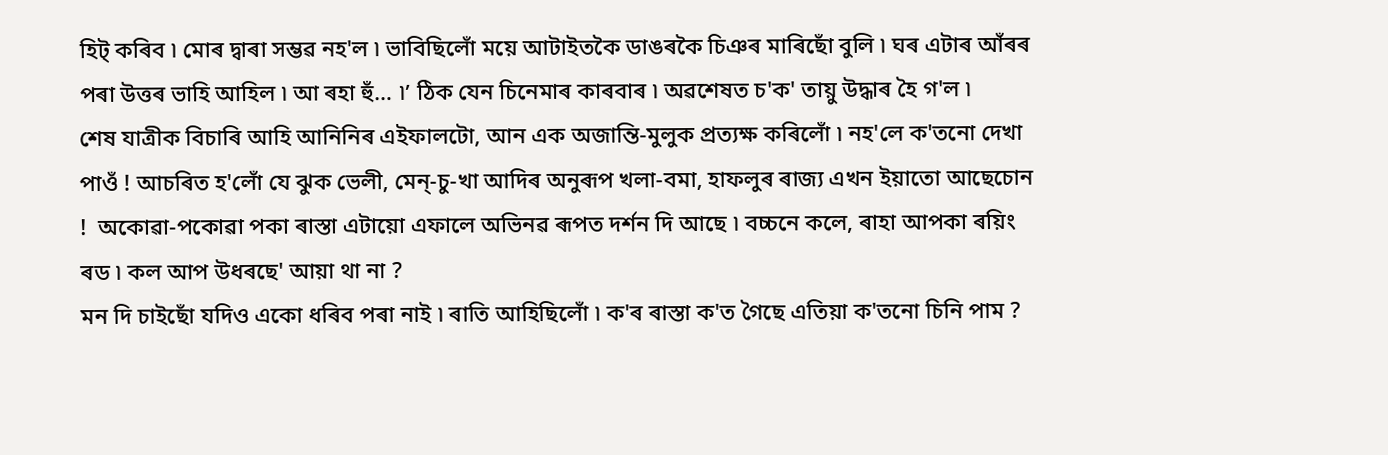হিট্‌ কৰিব ৷ মোৰ দ্বাৰা সম্ভৱ নহ'ল ৷ ভাবিছিলোঁ ময়ে আটাইতকৈ ডাঙৰকৈ চিঞৰ মাৰিছোঁ বুলি ৷ ঘৰ এটাৰ আঁৰৰ পৰা উত্তৰ ভাহি আহিল ৷ আ ৰহা হুঁ… ৷’ ঠিক যেন চিনেমাৰ কাৰবাৰ ৷ অৱশেষত চ'ক' তায়ু উদ্ধাৰ হৈ গ'ল ৷
শেষ যাত্ৰীক বিচাৰি আহি আনিনিৰ এইফালটো, আন এক অজান্তি-মুলুক প্ৰত্যক্ষ কৰিলোঁ ৷ নহ'লে ক'তনো দেখা পাওঁ ! আচৰিত হ'লোঁ যে ঝুক ভেলী, মেন্‌-চু-খা আদিৰ অনুৰূপ খলা-বমা, হাফলুৰ ৰাজ্য এখন ইয়াতো আছেচোন !  অকোৱা-পকোৱা পকা ৰাস্তা এটায়ো এফালে অভিনৱ ৰূপত দৰ্শন দি আছে ৷ বচ্চনে কলে, ৰাহা আপকা ৰয়িং ৰড ৷ কল আপ উধৰছে' আয়া থা না ?
মন দি চাইছোঁ যদিও একো ধৰিব পৰা নাই ৷ ৰাতি আহিছিলোঁ ৷ ক'ৰ ৰাস্তা ক'ত গৈছে এতিয়া ক'তনো চিনি পাম ?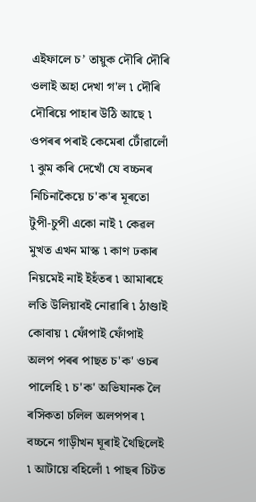এইফালে চ’ তায়ুক দৌৰি দৌৰি ওলাই অহা দেখা গ'ল ৷ দৌৰি দৌৰিয়ে পাহাৰ উঠি আছে ৷ ওপৰৰ পৰাই কেমেৰা টোঁৱালোঁ ৷ ঝুম কৰি দেখোঁ যে বচ্চনৰ নিচিনাকৈয়ে চ'ক'ৰ মূৰতো টুপী-চুপী একো নাই ৷ কেৱল মুখত এখন মাস্ক ৷ কাণ ঢকাৰ নিয়মেই নাই ইহঁতৰ ৷ আমাৰহে লতি উলিয়াবই নোৱাৰি ৷ ঠাণ্ডাই কোবায় ৷ ফোঁপাই ফোঁপাই অলপ পৰৰ পাছত চ'ক' ওচৰ পালেহি ৷ চ'ক' অভিযানক লৈ ৰসিকতা চলিল অলপপৰ ৷
বচ্চনে গাড়ীখন ঘূৰাই থৈছিলেই ৷ আটায়ে বহিলোঁ ৷ পাছৰ চিটত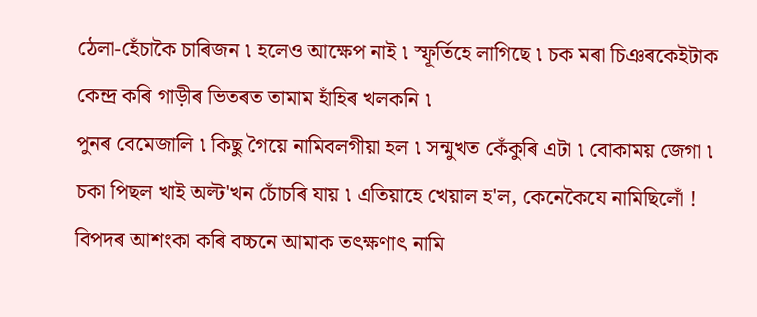ঠেলা-হেঁচাকৈ চাৰিজন ৷ হলেও আক্ষেপ নাই ৷ স্ফূৰ্তিহে লাগিছে ৷ চক মৰা চিঞৰকেইটাক কেন্দ্ৰ কৰি গাড়ীৰ ভিতৰত তামাম হাঁহিৰ খলকনি ৷
পুনৰ বেমেজালি ৷ কিছু গৈয়ে নামিবলগীয়া হল ৷ সন্মুখত কেঁকুৰি এটা ৷ বোকাময় জেগা ৷ চকা পিছল খাই অল্ট'খন চোঁচৰি যায় ৷ এতিয়াহে খেয়াল হ'ল, কেনেকৈযে নামিছিলোঁ ! বিপদৰ আশংকা কৰি বচ্চনে আমাক তৎক্ষণাৎ নামি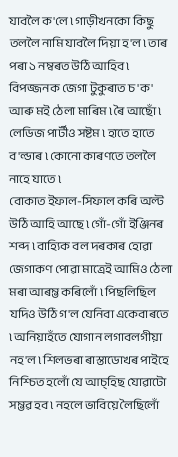যাবলৈ ক'লে ৷ গাড়ীখনকো কিছু তললৈ নামি যাবলৈ দিয়া হ'ল ৷ তাৰ পৰা ১ নম্বৰত উঠি আহিব ৷ বিপজ্জনক জেগা টুকুৰাত চ'ক' আৰু মই ঠেলা মাৰিম ৷ ৰৈ আছোঁ ৷ লেডিজ পাৰ্টীও সষ্টম ৷ হাতে হাতে ব'ল্ডাৰ ৷ কোনো কাৰণতে তললৈ নাহে যাতে ৷
বোকাত ইফাল-সিফাল কৰি অল্ট উঠি আহি আছে ৷ গোঁ-গোঁ ইঞ্জিনৰ শব্দ ৷ বাহ্যিক বল দৰকাৰ হোৱা জেগাকণ পোৱা মাত্ৰেই আমিও ঠেলা মৰা আৰম্ভ কৰিলোঁ ৷ পিছলিছিল যদিও উঠি গ'ল যেনিবা একেবাৰতে ৷ অনিয়াহঁতে যোগান লগাবলগীয়া নহ'ল ৷ শিলভৰা ৰাস্তাডোখৰ পাইহে নিশ্চিত হলোঁ যে আচ্‌হিছ যোৱাটো সম্ভৱ হব ৷ নহলে ভাবিয়ে লৈছিলোঁ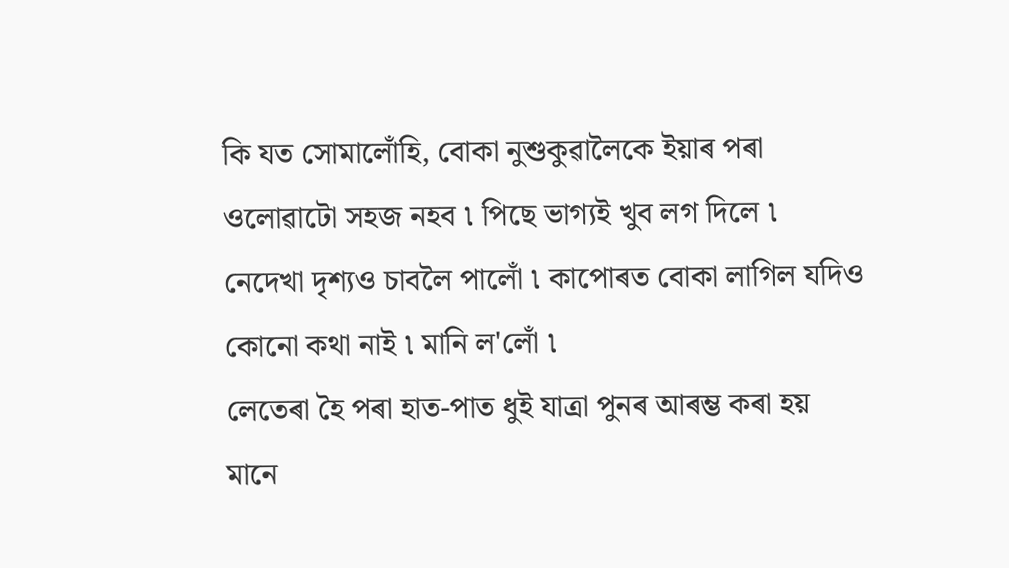কি যত সোমালোঁহি, বোকা নুশুকুৱালৈকে ইয়াৰ পৰা ওলোৱাটো সহজ নহব ৷ পিছে ভাগ্যই খুব লগ দিলে ৷ নেদেখা দৃশ্যও চাবলৈ পালোঁ ৷ কাপোৰত বোকা লাগিল যদিও কোনো কথা নাই ৷ মানি ল'লোঁ ৷
লেতেৰা হৈ পৰা হাত-পাত ধুই যাত্ৰা পুনৰ আৰম্ভ কৰা হয় মানে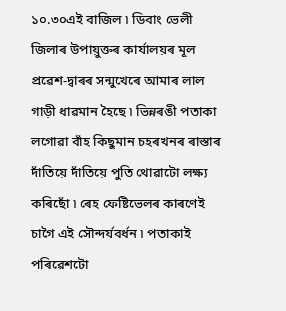১০.৩০এই বাজিল ৷ ডিবাং ভেলী জিলাৰ উপায়ুক্তৰ কাৰ্যালয়ৰ মূল প্ৰৱেশ-দ্বাৰৰ সন্মুখেৰে আমাৰ লাল গাড়ী ধাৱমান হৈছে ৷ ভিন্নৰঙী পতাকা লগোৱা বাঁহ কিছুমান চহৰখনৰ ৰাস্তাৰ দাঁতিয়ে দাঁতিয়ে পুতি থোৱাটো লক্ষ্য কৰিছোঁ ৷ ৰেহ ফেষ্টিভেলৰ কাৰণেই চাগৈ এই সৌন্দৰ্যবৰ্ধন ৷ পতাকাই পৰিৱেশটো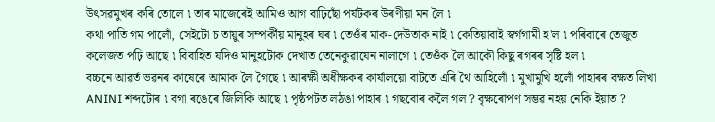উৎসৱমুখৰ কৰি তোলে ৷ তাৰ মাজেৰেই আমিও আগ বাঢ়িছোঁ পৰ্যটকৰ উৰণীয়া মন লৈ ৷
কথা পাতি গম পালোঁ, সেইটো চ তায়ুৰ সম্পৰ্কীয় মানুহৰ ঘৰ ৷ তেওঁৰ মাক-দেউতাক নাই ৷ কেতিয়াবাই স্বৰ্গগামী হ'ল ৷ পৰিবাৰে তেজুত কলেজত পঢ়ি আছে ৷ বিবাহিত যদিও মানুহটোক দেখাত তেনেকুৱাযেন নালাগে ৷ তেওঁক লৈ আকৌ কিছু ৰগৰৰ সৃষ্টি হল ৷
বচ্চনে আৱৰ্ত ভৱনৰ কাষেৰে আমাক লৈ গৈছে ৷ আৰক্ষী অধীক্ষকৰ কাৰ্যালয়ো বাটতে এৰি থৈ আহিলোঁ ৷ মুখামুখি হলোঁ পাহাৰৰ বক্ষত লিখা ANINI শব্দটোৰ ৷ বগা ৰঙেৰে জিলিকি আছে ৷ পৃষ্ঠপটত লঠঙা পাহাৰ ৷ গছবোৰ কলৈ গল ? বৃক্ষৰোপণ সম্ভৱ নহয় নেকি ইয়াত ?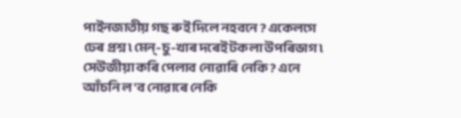পাইনজাতীয় গছ ৰুই দিলে নহবনে ? একেলগে ঢেৰ প্ৰশ্ন ৷ মেন্‌-চু-খাৰ দৰেই টকলা উপৰিভাগ ৷ সেউজীয়া কৰি পেলাব নোৱাৰি নেকি ? এনে আঁচনি ল'ব নোৱাৰে নেকি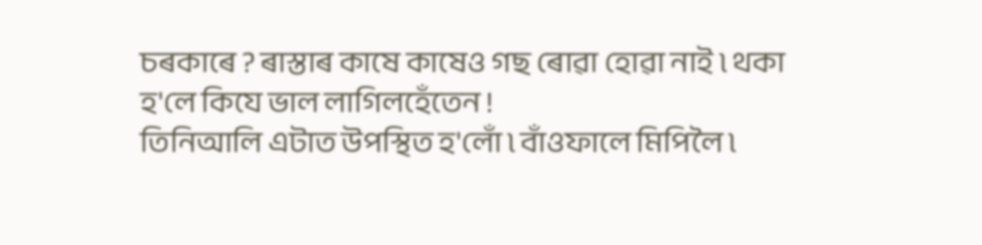চৰকাৰে ? ৰাস্তাৰ কাষে কাষেও গছ ৰোৱা হোৱা নাই ৷ থকা হ'লে কিযে ভাল লাগিলহেঁতেন !
তিনিআলি এটাত উপস্থিত হ'লোঁ ৷ বাঁওফালে মিপিলৈ ৷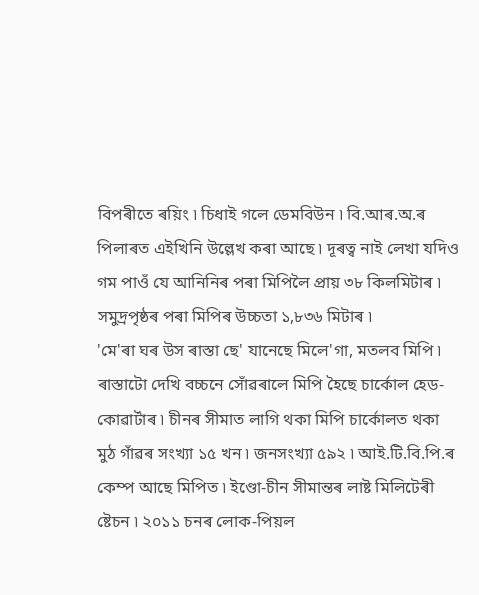বিপৰীতে ৰয়িং ৷ চিধাই গলে ডেমবিউন ৷ বি.আৰ.অ.ৰ পিলাৰত এইখিনি উল্লেখ কৰা আছে ৷ দূৰত্ব নাই লেখা যদিও গম পাওঁ যে আনিনিৰ পৰা মিপিলৈ প্ৰায় ৩৮ কিলমিটাৰ ৷ সমুদ্ৰপৃষ্ঠৰ পৰা মিপিৰ উচ্চতা ১,৮৩৬ মিটাৰ ৷
'মে'ৰা ঘৰ উস ৰাস্তা ছে' যানেছে মিলে'গা, মতলব মিপি ৷ ৰাস্তাটো দেখি বচ্চনে সোঁৱৰালে মিপি হৈছে চাৰ্কোল হেড-কোৱাৰ্টাৰ ৷ চীনৰ সীমাত লাগি থকা মিপি চাৰ্কোলত থকা মুঠ গাঁৱৰ সংখ্যা ১৫ খন ৷ জনসংখ্যা ৫৯২ ৷ আই.টি.বি.পি.ৰ কেম্প আছে মিপিত ৷ ইণ্ডো-চীন সীমান্তৰ লাষ্ট মিলিটেৰী ষ্টেচন ৷ ২০১১ চনৰ লোক-পিয়ল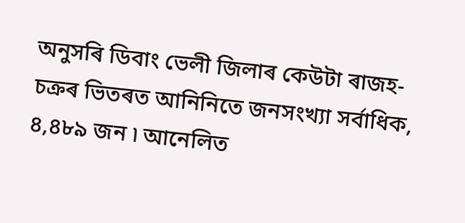অনুসৰি ডিবাং ভেলী জিলাৰ কেউটা ৰাজহ-চক্ৰৰ ভিতৰত আনিনিতে জনসংখ্যা সৰ্বাধিক, ৪,৪৮৯ জন ৷ আনেলিত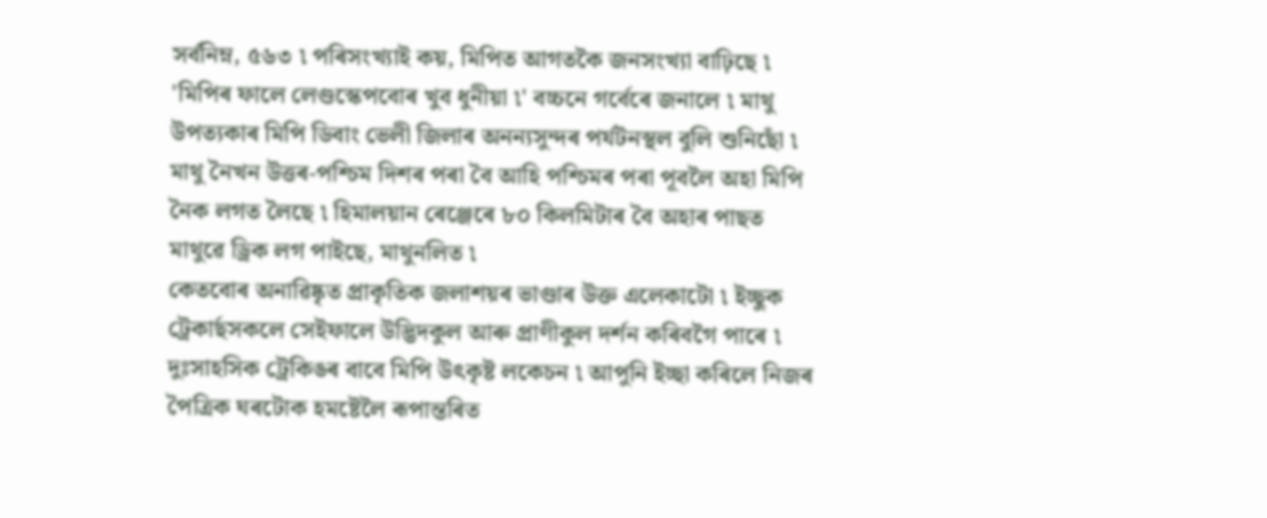সৰ্বনিম্ন, ৫৬৩ ৷ পৰিসংখ্যাই কয়, মিপিত আগতকৈ জনসংখ্যা বাঢ়িছে ৷
'মিপিৰ ফালে লেণ্ডস্কেপবোৰ খুব ধুনীয়া ৷' বচ্চনে গৰ্বেৰে জনালে ৷ মাথু উপত্যকাৰ মিপি ডিবাং ভেলী জিলাৰ অনন্যসুন্দৰ পৰ্যটনস্থল বুলি শুনিছোঁ ৷ মাথু নৈখন উত্তৰ-পশ্চিম দিশৰ পৰা বৈ আহি পশ্চিমৰ পৰা পূবলৈ অহা মিপি নৈক লগত লৈছে ৷ হিমালয়ান ৰেঞ্জেৰে ৮০ কিলমিটাৰ বৈ অহাৰ পাছত মাথুৱে ড্ৰিক লগ পাইছে, মাথুনলিত ৷
কেতবোৰ অনাৱিষ্কৃত প্ৰাকৃতিক জলাশয়ৰ ভাণ্ডাৰ উক্ত এলেকাটো ৷ ইচ্ছুক ট্ৰেকাৰ্ছসকলে সেইফালে উদ্ভিদকুল আৰু প্ৰাণীকুল দৰ্শন কৰিবগৈ পাৰে ৷ দুঃসাহসিক ট্ৰেকিঙৰ বাবে মিপি উৎকৃষ্ট লকেচন ৷ আপুনি ইচ্ছা কৰিলে নিজৰ পৈত্ৰিক ঘৰটোক হমষ্টেলৈ ৰূপান্তৰিত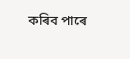কৰিব পাৰে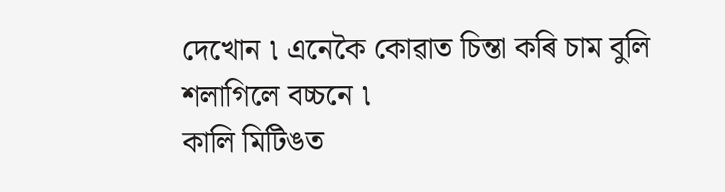দেখোন ৷ এনেকৈ কোৱাত চিন্তা কৰি চাম বুলি শলাগিলে বচ্চনে ৷
কালি মিটিঙত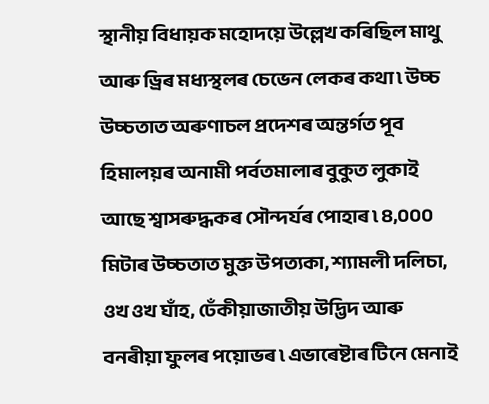স্থানীয় বিধায়ক মহোদয়ে উল্লেখ কৰিছিল মাথু আৰু ড্ৰিৰ মধ্যস্থলৰ চেভেন লেকৰ কথা ৷ উচ্চ উচ্চতাত অৰুণাচল প্ৰদেশৰ অন্তৰ্গত পূব হিমালয়ৰ অনামী পৰ্বতমালাৰ বুকুত লুকাই আছে শ্বাসৰুদ্ধকৰ সৌন্দৰ্যৰ পোহাৰ ৷ ৪,০০০ মিটাৰ উচ্চতাত মুক্ত উপত্যকা, শ্যামলী দলিচা, ওখ ওখ ঘাঁহ, ঢেঁকীয়াজাতীয় উদ্ভিদ আৰু বনৰীয়া ফুলৰ পয়োভৰ ৷ এভাৰেষ্টাৰ টিনে মেনাই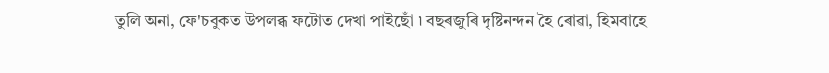তুলি অনা, ফে'চবুকত উপলব্ধ ফটোত দেখা পাইছোঁ ৷ বছৰজুৰি দৃষ্টিনন্দন হৈ ৰোৱা, হিমবাহে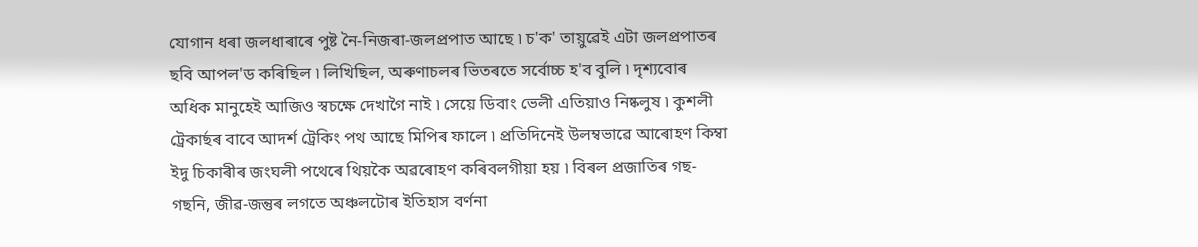যোগান ধৰা জলধাৰাৰে পুষ্ট নৈ-নিজৰা-জলপ্ৰপাত আছে ৷ চ'ক' তায়ুৱেই এটা জলপ্ৰপাতৰ ছবি আপল'ড কৰিছিল ৷ লিখিছিল, অৰুণাচলৰ ভিতৰতে সৰ্বোচ্চ হ'ব বুলি ৷ দৃশ্যবোৰ অধিক মানুহেই আজিও স্বচক্ষে দেখাগৈ নাই ৷ সেয়ে ডিবাং ভেলী এতিয়াও নিষ্কলুষ ৷ কুশলী ট্ৰেকাৰ্ছৰ বাবে আদৰ্শ ট্ৰেকিং পথ আছে মিপিৰ ফালে ৷ প্ৰতিদিনেই উলম্বভাৱে আৰোহণ কিম্বা ইদু চিকাৰীৰ জংঘলী পথেৰে থিয়কৈ অৱৰোহণ কৰিবলগীয়া হয় ৷ বিৰল প্ৰজাতিৰ গছ-গছনি, জীৱ-জন্তুৰ লগতে অঞ্চলটোৰ ইতিহাস বৰ্ণনা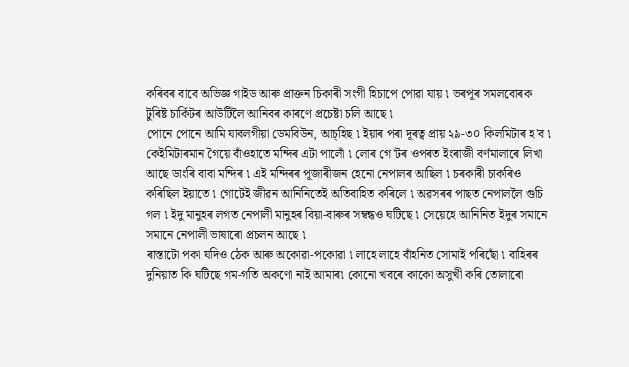কৰিবৰ বাবে অভিজ্ঞ গাইড আৰু প্ৰাক্তন চিকাৰী সংগী হিচাপে পোৱা যায় ৷ ভৰপূৰ সমলবোৰক টুৰিষ্ট চাৰ্কিটৰ আউটিলৈ আনিবৰ কাৰণে প্ৰচেষ্টা চলি আছে ৷
পোনে পোনে আমি যাবলগীয়া ডেমবিউন, আচ্‌হিছ ৷ ইয়াৰ পৰা দূৰত্ব প্ৰায় ২৯-৩০ কিলমিটাৰ হ'ব ৷ কেইমিটাৰমান গৈয়ে বাঁওহাতে মন্দিৰ এটা পালোঁ ৷ লোৰ গে'টৰ ওপৰত ইংৰাজী বৰ্ণমালাৰে লিখা আছে ডাংৰি বাবা মন্দিৰ ৷ এই মন্দিৰৰ পূজাৰীজন হেনো নেপালৰ আছিল ৷ চৰকাৰী চাকৰিও কৰিছিল ইয়াতে ৷ গোটেই জীৱন আনিনিতেই অতিবাহিত কৰিলে ৷ অৱসৰৰ পাছত নেপাললৈ গুচি গল ৷ ইদু মানুহৰ লগত নেপালী মানুহৰ বিয়া-বাৰুৰ সম্বন্ধও ঘটিছে ৷ সেয়েহে আনিনিত ইদুৰ সমানে সমানে নেপালী ভাষাৰো প্ৰচলন আছে ৷
ৰাস্তাটো পকা যদিও ঠেক আৰু অকোৱা-পকোৱা ৷ লাহে লাহে বাঁহনিত সোমাই পৰিছোঁ ৷ বাহিৰৰ দুনিয়াত কি ঘটিছে গম-গতি অকণো নাই আমাৰ৷ কোনো খবৰে কাকো অসুখী কৰি তোলাৰো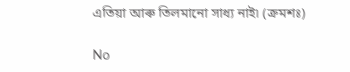এতিয়া আৰু তিলমানো সাধ্য নাই৷ (ক্ৰমশঃ)

No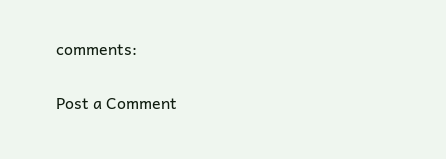comments:

Post a Comment